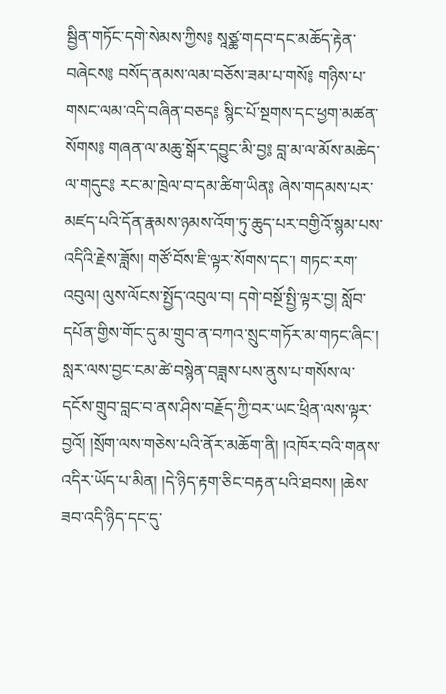སྦྱིན་གཏོང་དགེ་སེམས་ཀྱིས༔ སཱཙྪ་གདབ་དང་མཆོད་རྟེན་བཞེངས༔ བསོད་ནམས་ལམ་བཅོས་ཟམ་པ་གསོ༔ གཉིས་པ་གསང་ལམ་འདི་བཞིན་བཅད༔ སྙིང་པོ་སྔགས་དང་ཕྱག་མཚན་སོགས༔ གཞན་ལ་མཆུ་སྒོར་དབྱུང་མི་བྱ༔ བླ་མ་ལ་མོས་མཆེད་ལ་གདུང༔ རང་མ་ཁྲེལ་བ་དམ་ཚིག་ཡིན༔ ཞེས་གདམས་པར་མཛད་པའི་དོན་རྣམས་ཉམས་འོག་ཏུ་ཆུད་པར་བགྱིའོ་སྙམ་པས་འདིའི་རྗེས་ཟློས། གཙོ་བོས་ཇི་ལྟར་སོགས་དང་། གཏང་རག་འབུལ། ལུས་ལོངས་སྤྱོད་འབུལ་བ། དགེ་བསྔོ་སྤྱི་ལྟར་བྱ། སློབ་དཔོན་གྱིས་གོང་དུ་མ་གྲུབ་ན་བཀའ་སྲུང་གཏོར་མ་གཏང་ཞིང་། སླར་ལས་བྱང་ངམ་ཚེ་བསྙེན་བཟླས་པས་ནུས་པ་གསོས་ལ་དངོས་གྲུབ་བླང་བ་ནས་ཤིས་བརྗོད་ཀྱི་བར་ཡང་ཕྲིན་ལས་ལྟར་བྱའོ། །སྲོག་ལས་གཅེས་པའི་ནོར་མཆོག་ནི། །འཁོར་བའི་གནས་འདིར་ཡོད་པ་མིན། །དེ་ཉིད་རྟག་ཅིང་བརྟན་པའི་ཐབས། །ཆེས་ཟབ་འདི་ཉིད་དང་དུ་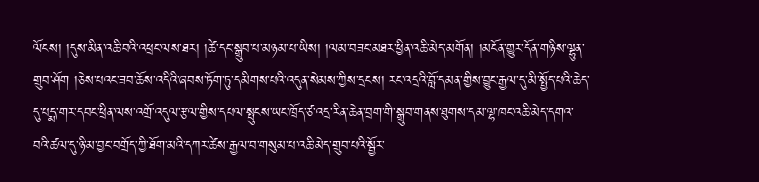ལོངས། །དུས་མིན་འཆི་བའི་འཕྲང་ལས་ཐར། །ཚེ་དང་སྒྲུབ་པ་མཉམ་པ་ཡིས། །ལམ་བཟང་མཐར་ཕྱིན་འཆི་མེད་མགོན། །མངོན་གྱུར་དོན་གཉིས་ལྷུན་གྲུབ་ཤོག །ཅེས་པའང་ཟབ་ཆོས་འདིའི་ཞབས་ཏོག་ཏུ་དམིགས་པའི་འདུན་སེམས་ཀྱིས་དྲངས། རང་འདྲའི་བློ་དམན་གྱིས་བྱུང་རྒྱལ་དུ་མི་སྤྱོད་པའི་ཆེད་དུ་པདྨ་གར་དབང་ཕྲིན་ལས་འགྲོ་འདུལ་རྩལ་གྱིས་དཔལ་སྤུངས་ཡང་ཁྲོད་ཙ་འདྲ་རིན་ཆེན་བྲག་གི་སྒྲུབ་གནས་ཐུགས་དམ་ལྷ་ཁང་འཆི་མེད་དགའ་བའི་ཚལ་དུ་ཉི་མ་བྱང་བགྲོད་ཀྱི་ཐོག་མའི་དཀར་ཚེས་རྒྱལ་བ་གསུམ་པ་འཆི་མེད་གྲུབ་པའི་སྦྱོར་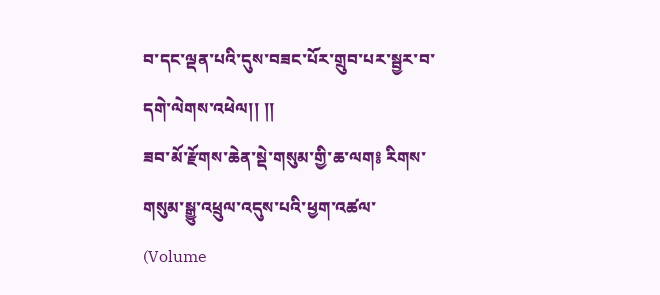བ་དང་ལྡན་པའི་དུས་བཟང་པོར་གྲུབ་པར་སྦྱར་བ་དགེ་ལེགས་འཕེལ།། །།
ཟབ་མོ་རྫོགས་ཆེན་སྡེ་གསུམ་གྱི་ཆ་ལག༔ རིགས་གསུམ་སྒྱུ་འཕྲུལ་འདུས་པའི་ཕྱག་འཚལ་ (Volume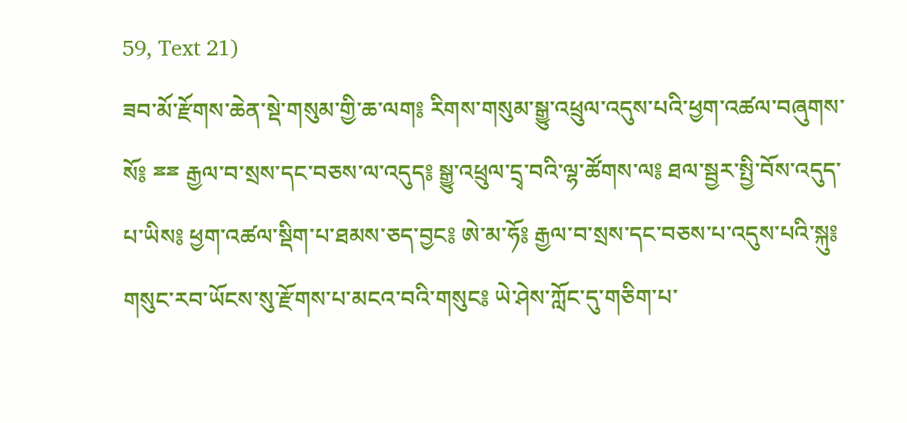59, Text 21)
ཟབ་མོ་རྫོགས་ཆེན་སྡེ་གསུམ་གྱི་ཆ་ལག༔ རིགས་གསུམ་སྒྱུ་འཕྲུལ་འདུས་པའི་ཕྱག་འཚལ་བཞུགས་སོ༔ ྈྈ རྒྱལ་བ་སྲས་དང་བཅས་ལ་འདུད༔ སྒྱུ་འཕྲུལ་དྲྭ་བའི་ལྷ་ཚོགས་ལ༔ ཐལ་སྦྱར་སྤྱི་བོས་འདུད་པ་ཡིས༔ ཕྱག་འཚལ་སྡིག་པ་ཐམས་ཅད་བྱང༔ ཨེ་མ་ཧོ༔ རྒྱལ་བ་སྲས་དང་བཅས་པ་འདུས་པའི་སྐུ༔ གསུང་རབ་ཡོངས་སུ་རྫོགས་པ་མངའ་བའི་གསུང༔ ཡེ་ཤེས་ཀློང་དུ་གཅིག་པ་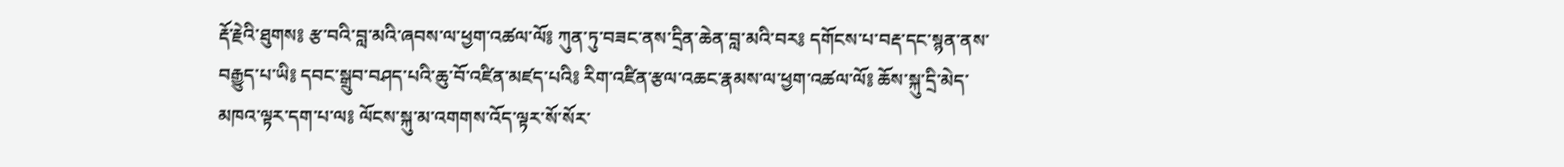རྡོ་རྗེའི་ཐུགས༔ རྩ་བའི་བླ་མའི་ཞབས་ལ་ཕྱག་འཚལ་ལོ༔ ཀུན་ཏུ་བཟང་ནས་དྲིན་ཆེན་བླ་མའི་བར༔ དགོངས་པ་བརྡ་དང་སྙན་ནས་བརྒྱུད་པ་ཡི༔ དབང་སྒྲུབ་བཤད་པའི་ཆུ་བོ་འཛིན་མཛད་པའི༔ རིག་འཛིན་རྩལ་འཆང་རྣམས་ལ་ཕྱག་འཚལ་ལོ༔ ཆོས་སྐུ་དྲི་མེད་མཁའ་ལྟར་དག་པ་ལ༔ ལོངས་སྐུ་མ་འགགས་འོད་ལྟར་སོ་སོར་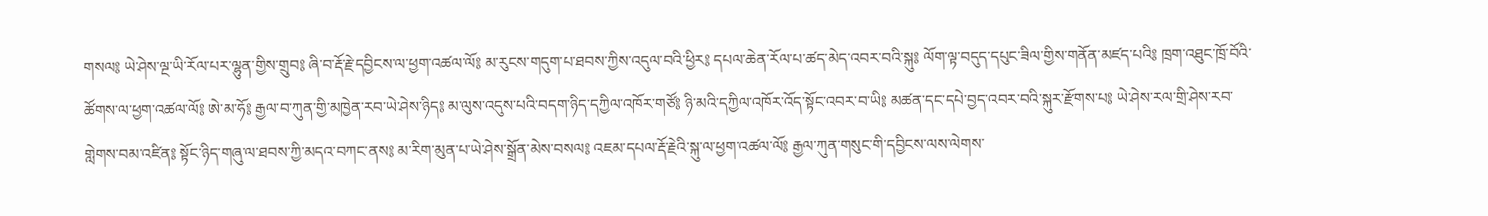གསལ༔ ཡེ་ཤེས་ལྔ་ཡི་རོལ་པར་ལྷུན་གྱིས་གྲུབ༔ ཞི་བ་རྡོ་རྗེ་དབྱིངས་ལ་ཕྱག་འཚལ་ལོ༔ མ་རུངས་གདུག་པ་ཐབས་ཀྱིས་འདུལ་བའི་ཕྱིར༔ དཔལ་ཆེན་རོལ་པ་ཚད་མེད་འབར་བའི་སྐུ༔ ལོག་ལྟ་བདུད་དཔུང་ཟིལ་གྱིས་གནོན་མཛད་པའི༔ ཁྲག་འཐུང་ཁྲོ་བོའི་ཚོགས་ལ་ཕྱག་འཚལ་ལོ༔ ཨེ་མ་ཧོ༔ རྒྱལ་བ་ཀུན་གྱི་མཁྱེན་རབ་ཡེ་ཤེས་ཉིད༔ མ་ལུས་འདུས་པའི་བདག་ཉིད་དཀྱིལ་འཁོར་གཙོ༔ ཉི་མའི་དཀྱིལ་འཁོར་འོད་སྟོང་འབར་བ་ཡི༔ མཚན་དང་དཔེ་བྱད་འབར་བའི་སྐུར་རྫོགས་པ༔ ཡེ་ཤེས་རལ་གྲི་ཤེས་རབ་གླེགས་བམ་འཛིན༔ སྟོང་ཉིད་གཞུ་ལ་ཐབས་ཀྱི་མདའ་བཀང་ནས༔ མ་རིག་མུན་པ་ཡེ་ཤེས་སྒྲོན་མེས་བསལ༔ འཇམ་དཔལ་རྡོ་རྗེའི་སྐུ་ལ་ཕྱག་འཚལ་ལོ༔ རྒྱལ་ཀུན་གསུང་གི་དབྱིངས་ལས་ལེགས་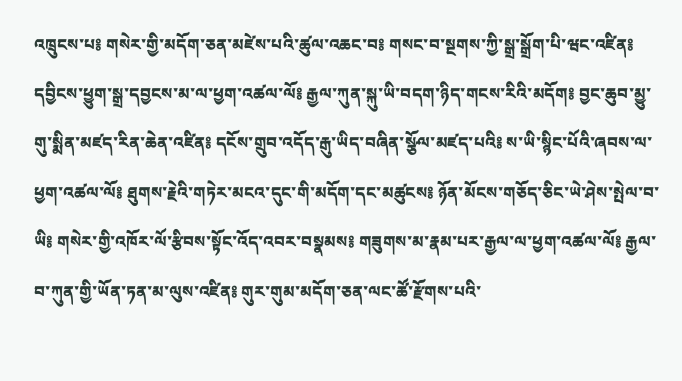འཁྲུངས་པ༔ གསེར་གྱི་མདོག་ཅན་མཛེས་པའི་ཚུལ་འཆང་བ༔ གསང་བ་སྔགས་ཀྱི་སྒྲ་སྒྲོག་པི་ཝང་འཛིན༔ དབྱིངས་ཕྱུག་སྒྲ་དབྱངས་མ་ལ་ཕྱག་འཚལ་ལོ༔ རྒྱལ་ཀུན་སྐུ་ཡི་བདག་ཉིད་གངས་རིའི་མདོག༔ བྱང་ཆུབ་མྱུ་གུ་སྨིན་མཛད་རིན་ཆེན་འཛིན༔ དངོས་གྲུབ་འདོད་རྒུ་ཡིད་བཞིན་སྩོལ་མཛད་པའི༔ ས་ཡི་སྙིང་པོའི་ཞབས་ལ་ཕྱག་འཚལ་ལོ༔ ཐུགས་རྗེའི་གཏེར་མངའ་དུང་གི་མདོག་དང་མཚུངས༔ ཉོན་མོངས་གཅོད་ཅིང་ཡེ་ཤེས་སྤེལ་བ་ཡི༔ གསེར་གྱི་འཁོར་ལོ་རྩིབས་སྟོང་འོད་འབར་བསྣམས༔ གཟུགས་མ་རྣམ་པར་རྒྱལ་ལ་ཕྱག་འཚལ་ལོ༔ རྒྱལ་བ་ཀུན་གྱི་ཡོན་ཏན་མ་ལུས་འཛིན༔ གུར་གུམ་མདོག་ཅན་ལང་ཚོ་རྫོགས་པའི་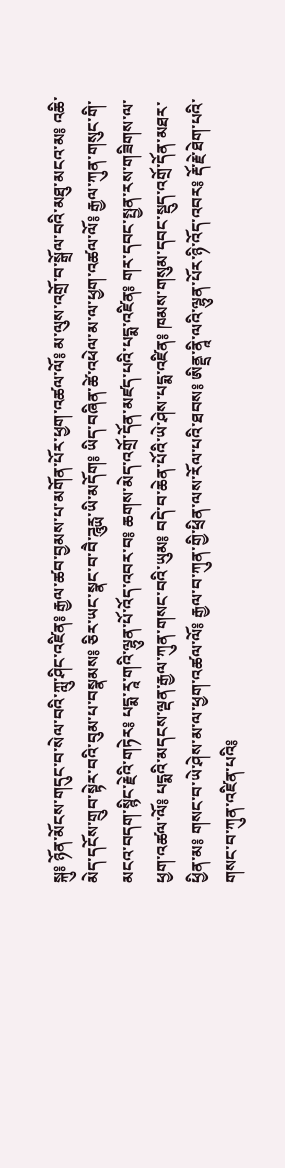སྐུ༔ ཉོན་མོངས་གདུང་བ་སེལ་བའི་ཀླུ་ཤིང་འཛིན༔ རྒྱལ་ཚབ་བྱམས་པ་མགོན་པོར་ཕྱག་འཚལ་ལོ༔ མ་ལུས་འགྲོ་བ་སྒྲོལ་བའི་མཐུ་མངའ་མ༔ འཆི་མེད་དངོས་གྲུབ་སྟེར་བའི་བུམ་པ་བསྣམས༔ ཅིར་ཡང་སྣང་བ་བཻ་ཌཱུརྻ་ཡི་མདོག༔ ཡིད་བཞིན་ཚེ་འཕེལ་མ་ལ་ཕྱག་འཚལ་ལོ༔ རྒྱལ་ཀུན་གསུང་གི་མངའ་བདག་སྙིང་རྗེའི་གཏེར༔ པདྨ་རཱ་གའི་ལྷུན་པོ་འོད་འབར་བ༔ ཆགས་མེད་འགྲོ་དོན་མཛད་པའི་པདྨ་འཛིན༔ གར་དབང་སྤྱན་རས་གཟིགས་ལ་ཕྱག་འཚལ་ལོ༔ པདྨའི་མདངས་ལྡན་རྒྱལ་ཀུན་གསང་བའི་ཡུམ༔ བདེ་བ་ཆེན་པོའི་ཡེ་ཤེས་པདྨ་འཛིན༔ ཁམས་གསུམ་དབང་སྡུད་འགྲོ་དོན་མཐར་ཕྱིན་མ༔ གསང་བ་ཡེ་ཤེས་མ་ལ་ཕྱག་འཚལ་ལོ༔ རྒྱལ་བ་ཀུན་གྱི་ཕྲིན་ལས་རོལ་པའི་ཐབས༔ ཨིནྡྲ་ནཱི་ལའི་ལྷུན་པོར་ཉི་འོད་འབར༔ རྡོ་རྗེ་ཐེག་པའི་གསང་བ་ཀུན་འཛིན་པའི༔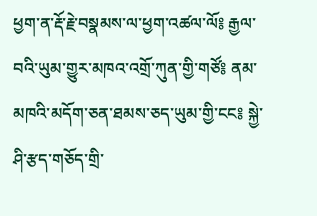ཕྱག་ན་རྡོ་རྗེ་བསྣམས་ལ་ཕྱག་འཚལ་ལོ༔ རྒྱལ་བའི་ཡུམ་གྱུར་མཁའ་འགྲོ་ཀུན་གྱི་གཙོ༔ ནམ་མཁའི་མདོག་ཅན་ཐམས་ཅད་ཡུམ་གྱི་ངང༔ སྐྱེ་ཤི་རྩད་གཅོད་གྲི་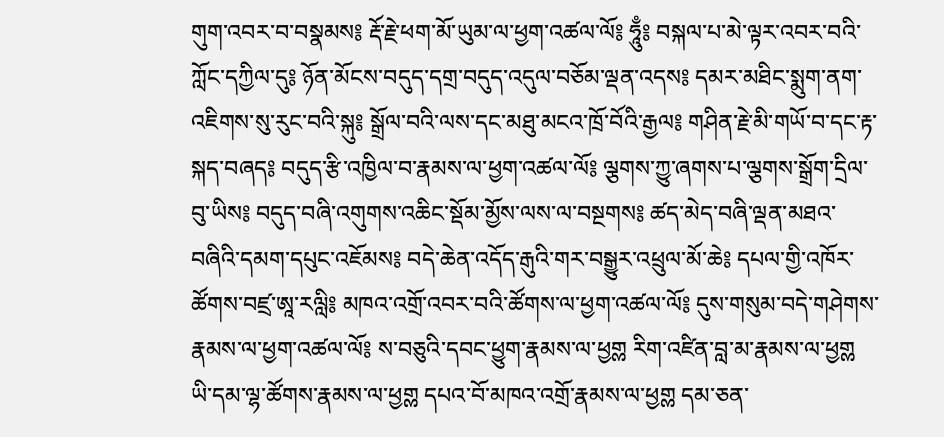གུག་འབར་བ་བསྣམས༔ རྡོ་རྗེ་ཕག་མོ་ཡུམ་ལ་ཕྱག་འཚལ་ལོ༔ ཧཱུྃ༔ བསྐལ་པ་མེ་ལྟར་འབར་བའི་ཀློང་དཀྱིལ་དུ༔ ཉོན་མོངས་བདུད་དགྲ་བདུད་འདུལ་བཅོམ་ལྡན་འདས༔ དམར་མཐིང་སྨུག་ནག་འཇིགས་སུ་རུང་བའི་སྐུ༔ སྒྲོལ་བའི་ལས་དང་མཐུ་མངའ་ཁྲོ་བོའི་རྒྱལ༔ གཤིན་རྗེ་མི་གཡོ་བ་དང་རྟ་སྐད་བཞད༔ བདུད་རྩི་འཁྱིལ་བ་རྣམས་ལ་ཕྱག་འཚལ་ལོ༔ ལྕགས་ཀྱུ་ཞགས་པ་ལྕགས་སྒྲོག་དྲིལ་བུ་ཡིས༔ བདུད་བཞི་འགུགས་འཆིང་སྡོམ་མྱོས་ལས་ལ་བསྔགས༔ ཚད་མེད་བཞི་ལྡན་མཐའ་བཞིའི་དམག་དཔུང་འཇོམས༔ བདེ་ཆེན་འདོད་རྒུའི་གར་བསྒྱུར་འཕྲུལ་མོ་ཆེ༔ དཔལ་གྱི་འཁོར་ཚོགས་བཛྲ་ཨཱ་རལླི༔ མཁའ་འགྲོ་འབར་བའི་ཚོགས་ལ་ཕྱག་འཚལ་ལོ༔ དུས་གསུམ་བདེ་གཤེགས་རྣམས་ལ་ཕྱག་འཚལ་ལོ༔ ས་བཅུའི་དབང་ཕྱུག་རྣམས་ལ་ཕྱགྎ རིག་འཛིན་བླ་མ་རྣམས་ལ་ཕྱགྎ ཡི་དམ་ལྷ་ཚོགས་རྣམས་ལ་ཕྱགྎ དཔའ་བོ་མཁའ་འགྲོ་རྣམས་ལ་ཕྱགྎ དམ་ཅན་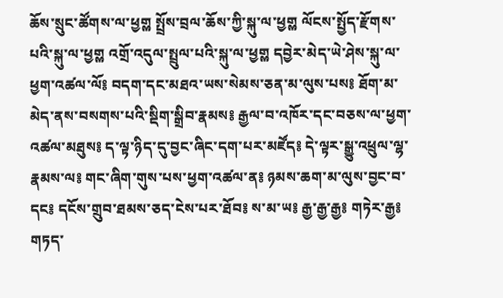ཆོས་སྲུང་ཚོགས་ལ་ཕྱགྎ སྤྲོས་བྲལ་ཆོས་ཀྱི་སྐུ་ལ་ཕྱགྎ ལོངས་སྤྱོད་རྫོགས་པའི་སྐུ་ལ་ཕྱགྎ འགྲོ་འདུལ་སྤྲུལ་པའི་སྐུ་ལ་ཕྱགྎ དབྱེར་མེད་ཡེ་ཤེས་སྐུ་ལ་ཕྱག་འཚལ་ལོ༔ བདག་དང་མཐའ་ཡས་སེམས་ཅན་མ་ལུས་པས༔ ཐོག་མ་མེད་ནས་བསགས་པའི་སྡིག་སྒྲིབ་རྣམས༔ རྒྱལ་བ་འཁོར་དང་བཅས་ལ་ཕྱག་འཚལ་མཐུས༔ ད་ལྟ་ཉིད་དུ་བྱང་ཞིང་དག་པར་མཛོད༔ དེ་ལྟར་སྒྱུ་འཕྲུལ་ལྷ་རྣམས་ལ༔ གང་ཞིག་གུས་པས་ཕྱག་འཚལ་ན༔ ཉམས་ཆག་མ་ལུས་བྱང་བ་དང༔ དངོས་གྲུབ་ཐམས་ཅད་ངེས་པར་ཐོབ༔ ས་མ་ཡ༔ རྒྱ་རྒྱ་རྒྱ༔ གཏེར་རྒྱ༔ གཏད་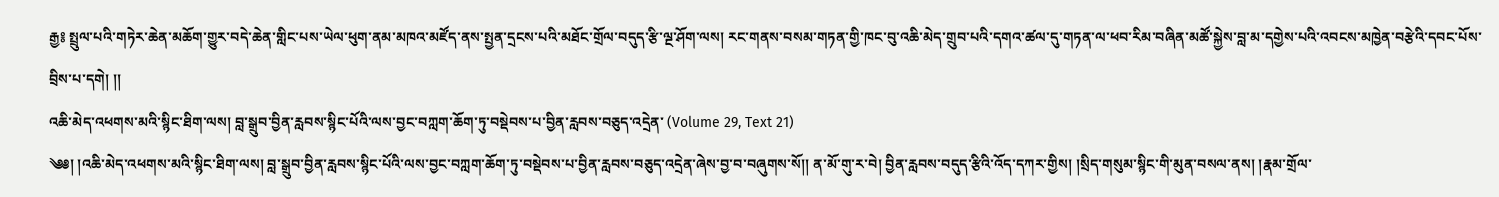རྒྱ༔ སྤྲུལ་པའི་གཏེར་ཆེན་མཆོག་གྱུར་བདེ་ཆེན་གླིང་པས་ཡེལ་ཕུག་ནམ་མཁའ་མཛོད་ནས་སྤྱན་དྲངས་པའི་མཐོང་གྲོལ་བདུད་རྩི་ལྔ་ཤོག་ལས། རང་གནས་བསམ་གཏན་གྱི་ཁང་བུ་འཆི་མེད་གྲུབ་པའི་དགའ་ཚལ་དུ་གཏན་ལ་ཕབ་རིམ་བཞིན་མཚོ་སྐྱེས་བླ་མ་དགྱེས་པའི་འབངས་མཁྱེན་བརྩེའི་དབང་པོས་བྲིས་པ་དགེ། །།
འཆི་མེད་འཕགས་མའི་སྙིང་ཐིག་ལས། བླ་སྒྲུབ་བྱིན་རླབས་སྙིང་པོའི་ལས་བྱང་བཀླག་ཆོག་ཏུ་བསྡེབས་པ་བྱིན་རླབས་བཅུད་འདྲེན་ (Volume 29, Text 21)
༄༅། །འཆི་མེད་འཕགས་མའི་སྙིང་ཐིག་ལས། བླ་སྒྲུབ་བྱིན་རླབས་སྙིང་པོའི་ལས་བྱང་བཀླག་ཆོག་ཏུ་བསྡེབས་པ་བྱིན་རླབས་བཅུད་འདྲེན་ཞེས་བྱ་བ་བཞུགས་སོ།། ན་མོ་གུ་ར་བེ། བྱིན་རླབས་བདུད་རྩིའི་འོད་དཀར་གྱིས། །སྲིད་གསུམ་སྙིང་གི་མུན་བསལ་ནས། །རྣམ་གྲོལ་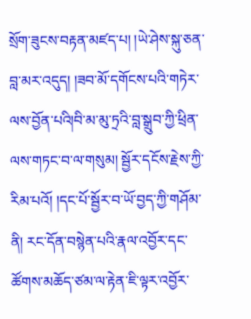སྲོག་ཟུངས་བརྟན་མཛད་པ། །ཡེ་ཤེས་སྐུ་ཅན་བླ་མར་འདུད། །ཟབ་མོ་དགོངས་པའི་གཏེར་ལས་བྱོན་པའི།བི་མ་མུ་ཏྲའི་བླ་སྒྲུབ་ཀྱི་ཕྲིན་ལས་གཏང་བ་ལ་གསུམ། སྦྱོར་དངོས་རྗེས་ཀྱི་རིམ་པའོ། །དང་པོ་སྦྱོར་བ་ཡོ་བྱད་ཀྱི་གཤོམ་ནི། རང་དོན་བསྙེན་པའི་རྣལ་འབྱོར་དང་ཚོགས་མཆོད་ཙམ་ལ་རྟེན་ཇི་ལྟར་འབྱོར་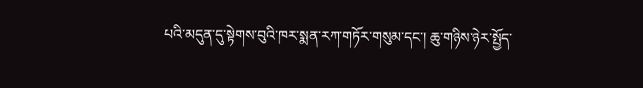པའི་མདུན་དུ་སྟེགས་བུའི་ཁར་སྨན་རཀ་གཏོར་གསུམ་དང་། ཆུ་གཉིས་ཉེར་སྤྱོད་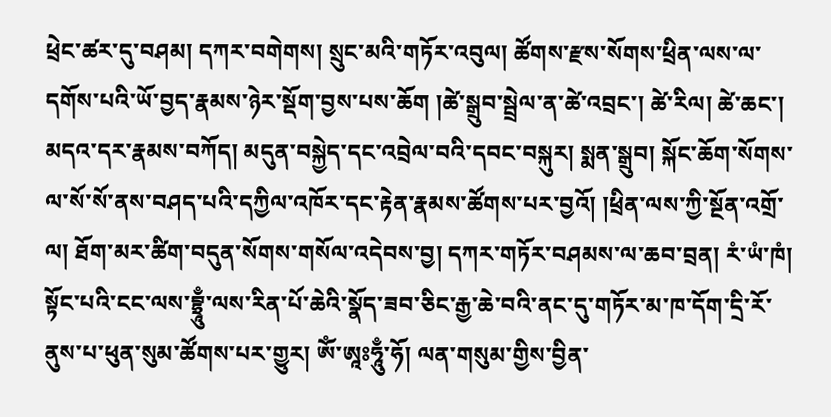ཕྲེང་ཚར་དུ་བཤམ། དཀར་བགེགས། སྲུང་མའི་གཏོར་འབུལ། ཚོགས་རྫས་སོགས་ཕྲིན་ལས་ལ་དགོས་པའི་ཡོ་བྱད་རྣམས་ཉེར་སྡོག་བྱས་པས་ཆོག །ཚེ་སྒྲུབ་སྦྲེལ་ན་ཚེ་འབྲང་། ཚེ་རིལ། ཚེ་ཆང་། མདའ་དར་རྣམས་བཀོད། མདུན་བསྐྱེད་དང་འབྲེལ་བའི་དབང་བསྐུར། སྨན་སྒྲུབ། སྐོང་ཆོག་སོགས་ལ་སོ་སོ་ནས་བཤད་པའི་དཀྱིལ་འཁོར་དང་རྟེན་རྣམས་ཚོགས་པར་བྱའོ། །ཕྲིན་ལས་ཀྱི་སྔོན་འགྲོ་ལ། ཐོག་མར་ཚིག་བདུན་སོགས་གསོལ་འདེབས་བྱ། དཀར་གཏོར་བཤམས་ལ་ཆབ་བྲན། རཾ་ཡཾ་ཁཾ། སྟོང་པའི་ངང་ལས་བྷྲཱུྃ་ལས་རིན་པོ་ཆེའི་སྣོད་ཟབ་ཅིང་རྒྱ་ཆེ་བའི་ནང་དུ་གཏོར་མ་ཁ་དོག་དྲི་རོ་ནུས་པ་ཕུན་སུམ་ཚོགས་པར་གྱུར། ཨོཾ་ཨཱཿཧཱུྃ་ཧོ། ལན་གསུམ་གྱིས་བྱིན་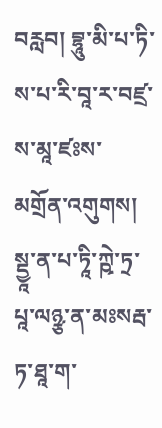བརླབ། བྷཱུ་མི་པ་ཏི་ས་པ་རི་བཱ་ར་བཛྲ་ས་མཱ་ཛཿས་མགྲོན་འགུགས། སྡྱཱ་ན་པ་ཏཱི་ཀྵེ་ཏྲ་པཱ་ལཉྩ་ན་མཿསརྦ་ཏ་ཐཱ་ག་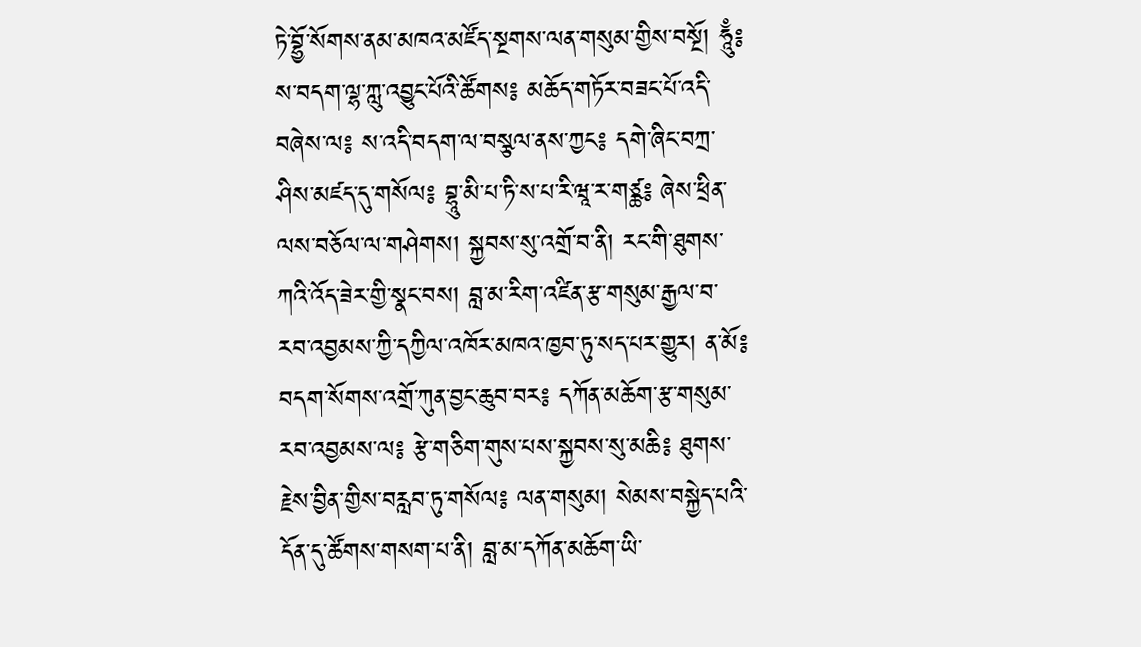ཏེ་བྷྱོ་སོགས་ནམ་མཁའ་མཛོད་སྔགས་ལན་གསུམ་གྱིས་བསྔོ། ཧཱུྃ༔ ས་བདག་ལྷ་ཀླུ་འབྱུང་པོའི་ཚོགས༔ མཆོད་གཏོར་བཟང་པོ་འདི་བཞེས་ལ༔ ས་འདི་བདག་ལ་བསྩལ་ནས་ཀྱང༔ དགེ་ཞིང་བཀྲ་ཤིས་མཛད་དུ་གསོལ༔ བྷཱུ་མི་པ་ཏི་ས་པ་རི་ཝཱ་ར་གཙྪ༔ ཞེས་ཕྲིན་ལས་བཅོལ་ལ་གཤེགས། སྐྱབས་སུ་འགྲོ་བ་ནི། རང་གི་ཐུགས་ཀའི་འོད་ཟེར་གྱི་སྣང་བས། བླ་མ་རིག་འཛིན་རྩ་གསུམ་རྒྱལ་བ་རབ་འབྱམས་ཀྱི་དཀྱིལ་འཁོར་མཁའ་ཁྱབ་ཏུ་སད་པར་གྱུར། ན་མོ༔ བདག་སོགས་འགྲོ་ཀུན་བྱང་ཆུབ་བར༔ དཀོན་མཆོག་རྩ་གསུམ་རབ་འབྱམས་ལ༔ རྩེ་གཅིག་གུས་པས་སྐྱབས་སུ་མཆི༔ ཐུགས་རྗེས་བྱིན་གྱིས་བརླབ་ཏུ་གསོལ༔ ལན་གསུམ། སེམས་བསྐྱེད་པའི་དོན་དུ་ཚོགས་གསག་པ་ནི། བླ་མ་དཀོན་མཆོག་ཡི་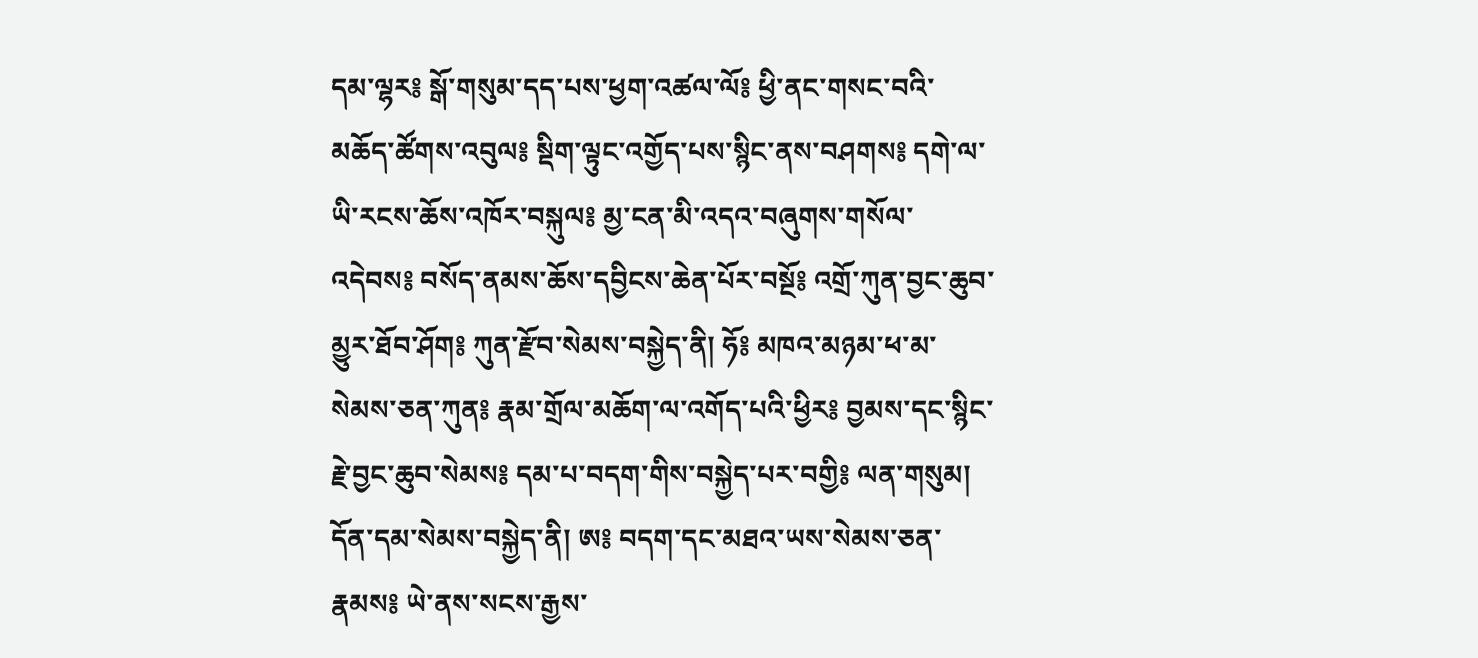དམ་ལྷར༔ སྒོ་གསུམ་དད་པས་ཕྱག་འཚལ་ལོ༔ ཕྱི་ནང་གསང་བའི་མཆོད་ཚོགས་འབུལ༔ སྡིག་ལྟུང་འགྱོད་པས་སྙིང་ནས་བཤགས༔ དགེ་ལ་ཡི་རངས་ཆོས་འཁོར་བསྐུལ༔ མྱ་ངན་མི་འདའ་བཞུགས་གསོལ་འདེབས༔ བསོད་ནམས་ཆོས་དབྱིངས་ཆེན་པོར་བསྔོ༔ འགྲོ་ཀུན་བྱང་ཆུབ་མྱུར་ཐོབ་ཤོག༔ ཀུན་རྫོབ་སེམས་བསྐྱེད་ནི། ཧོ༔ མཁའ་མཉམ་ཕ་མ་སེམས་ཅན་ཀུན༔ རྣམ་གྲོལ་མཆོག་ལ་འགོད་པའི་ཕྱིར༔ བྱམས་དང་སྙིང་རྗེ་བྱང་ཆུབ་སེམས༔ དམ་པ་བདག་གིས་བསྐྱེད་པར་བགྱི༔ ལན་གསུམ། དོན་དམ་སེམས་བསྐྱེད་ནི། ཨ༔ བདག་དང་མཐའ་ཡས་སེམས་ཅན་རྣམས༔ ཡེ་ནས་སངས་རྒྱས་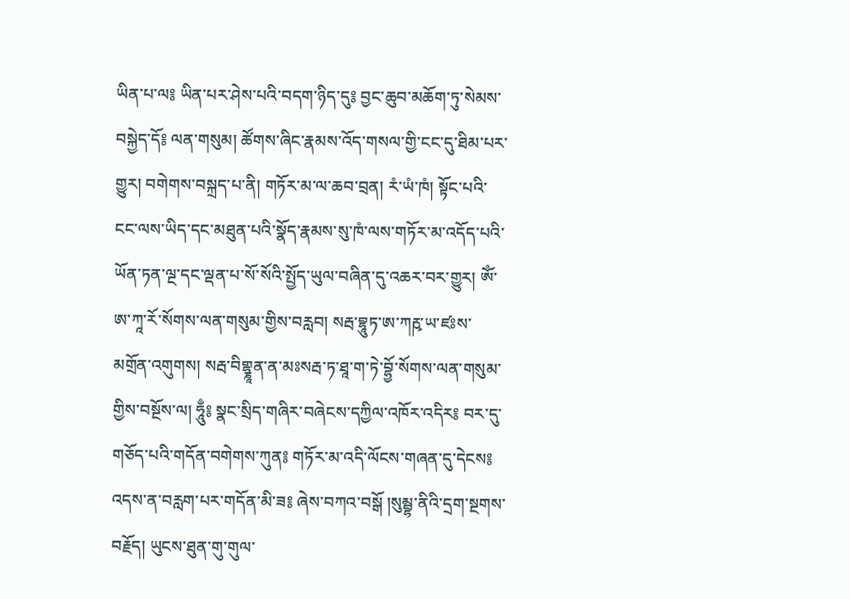ཡིན་པ་ལ༔ ཡིན་པར་ཤེས་པའི་བདག་ཉིད་དུ༔ བྱང་ཆུབ་མཆོག་ཏུ་སེམས་བསྐྱེད་དོ༔ ལན་གསུམ། ཚོགས་ཞིང་རྣམས་འོད་གསལ་གྱི་ངང་དུ་ཐིམ་པར་གྱུར། བགེགས་བསྐྲད་པ་ནི། གཏོར་མ་ལ་ཆབ་བྲན། རཾ་ཡཾ་ཁཾ། སྟོང་པའི་ངང་ལས་ཡིད་དང་མཐུན་པའི་སྣོད་རྣམས་སུ་ཁཾ་ལས་གཏོར་མ་འདོད་པའི་ཡོན་ཏན་ལྔ་དང་ལྡན་པ་སོ་སོའི་སྤྱོད་ཡུལ་བཞིན་དུ་འཆར་བར་གྱུར། ཨོཾ་ཨ་ཀཱ་རོ་སོགས་ལན་གསུམ་གྱིས་བརླབ། སརྦ་བྷཱུཏ་ཨ་ཀརྵ་ཡ་ཛཿས་མགྲོན་འགུགས། སརྦ་བིགྷྣཱན་ན་མཿསརྦ་ཏ་ཐཱ་ག་ཏེ་བྷྱོ་སོགས་ལན་གསུམ་གྱིས་བསྔོས་ལ། ཧཱུྃ༔ སྣང་སྲིད་གཞིར་བཞེངས་དཀྱིལ་འཁོར་འདིར༔ བར་དུ་གཅོད་པའི་གདོན་བགེགས་ཀུན༔ གཏོར་མ་འདི་ལོངས་གཞན་དུ་དེངས༔ འདས་ན་བརླག་པར་གདོན་མི་ཟ༔ ཞེས་བཀའ་བསྒོ །སུམྦྷ་ནིའི་དྲག་སྔགས་བརྗོད། ཡུངས་ཐུན་གུ་གུལ་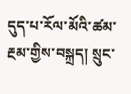དུད་པ་རོལ་མོའི་ཚམ་རྔམ་གྱིས་བསྐྲད། སྲུང་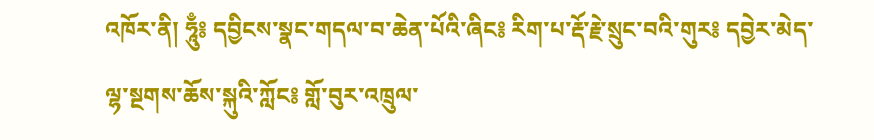འཁོར་ནི། ཧཱུྃ༔ དབྱིངས་སྣང་གདལ་བ་ཆེན་པོའི་ཞིང༔ རིག་པ་རྡོ་རྗེ་སྲུང་བའི་གུར༔ དབྱེར་མེད་ལྷ་སྔགས་ཆོས་སྐུའི་ཀློང༔ གློ་བུར་འཁྲུལ་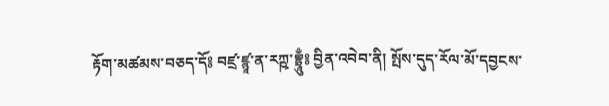རྟོག་མཚམས་བཅད་དོ༔ བཛྲ་ཛྙཱ་ན་རཀྵ་བྷྲཱུྃ༔ བྱིན་འབེབ་ནི། སྤོས་དུད་རོལ་མོ་དབྱངས་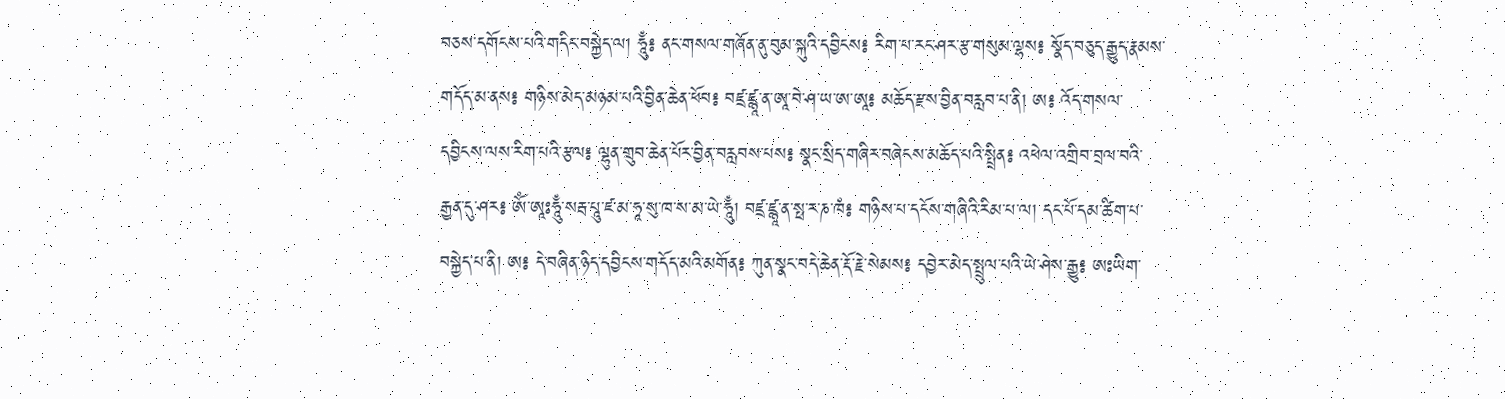བཅས་དགོངས་པའི་གདིང་བསྐྱེད་ལ། ཧཱུྃ༔ ནང་གསལ་གཞོན་ནུ་བུམ་སྐུའི་དབྱིངས༔ རིག་པ་རང་ཤར་རྩ་གསུམ་ལྷས༔ སྣོད་བཅུད་རྒྱུད་རྣམས་གདོད་མ་ནས༔ གཉིས་མེད་མཉམ་པའི་བྱིན་ཆེན་ཕོབ༔ བཛྲ་ཛྙཱ་ན་ཨཱ་བེ་ཤ་ཡ་ཨ་ཨཱ༔ མཆོད་རྫས་བྱིན་བརླབ་པ་ནི། ཨ༔ འོད་གསལ་དབྱིངས་ལས་རིག་པའི་རྩལ༔ ལྷུན་གྲུབ་ཆེན་པོར་བྱིན་བརླབས་པས༔ སྣང་སྲིད་གཞིར་བཞེངས་མཆོད་པའི་སྤྲིན༔ འཕེལ་འགྲིབ་བྲལ་བའི་རྒྱན་དུ་ཤར༔ ཨོཾ་ཨཱཿཧཱུྃ་སརྦ་པཱུ་ཛ་མ་ཧཱ་སུ་ཁ་ས་མ་ཡེ་ཧཱུྃ། བཛྲ་ཛྙཱ་ན་སྥ་ར་ཎ་ཁཾ༔ གཉིས་པ་དངོས་གཞིའི་རིམ་པ་ལ། དང་པོ་དམ་ཚིག་པ་བསྐྱེད་པ་ནི། ཨ༔ དེ་བཞིན་ཉིད་དབྱིངས་གདོད་མའི་མགོན༔ ཀུན་སྣང་བདེ་ཆེན་རྡོ་རྗེ་སེམས༔ དབྱེར་མེད་སྤྲུལ་པའི་ཡེ་ཤེས་རྒྱུ༔ ཨཿཡིག་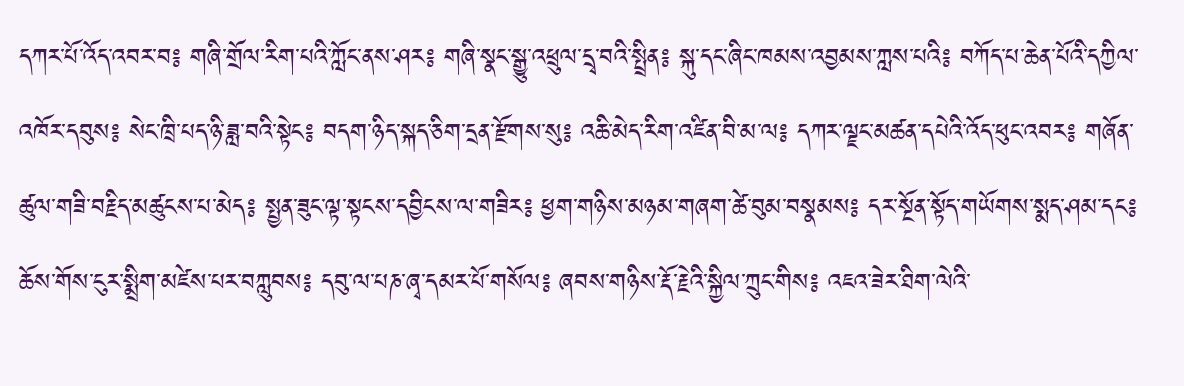དཀར་པོ་འོད་འབར་བ༔ གཞི་གྲོལ་རིག་པའི་ཀློང་ནས་ཤར༔ གཞི་སྣང་སྒྱུ་འཕྲུལ་དྲྭ་བའི་སྤྲིན༔ སྐུ་དང་ཞིང་ཁམས་འབྱམས་ཀླས་པའི༔ བཀོད་པ་ཆེན་པོའི་དཀྱིལ་འཁོར་དབུས༔ སེང་ཁྲི་པད་ཉི་ཟླ་བའི་སྟེང༔ བདག་ཉིད་སྐད་ཅིག་དྲན་རྫོགས་སུ༔ འཆི་མེད་རིག་འཛིན་བི་མ་ལ༔ དཀར་ལྗང་མཚན་དཔེའི་འོད་ཕུང་འབར༔ གཞོན་ཚུལ་གཟི་བརྗིད་མཚུངས་པ་མེད༔ སྤྱན་ཟུང་ལྟ་སྟངས་དབྱིངས་ལ་གཟིར༔ ཕྱག་གཉིས་མཉམ་གཞག་ཚེ་བུམ་བསྣམས༔ དར་སྔོན་སྟོད་གཡོགས་སྨད་ཤམ་དང༔ ཆོས་གོས་ངུར་སྨྲིག་མཛེས་པར་བཀླུབས༔ དབུ་ལ་པཎ་ཞྭ་དམར་པོ་གསོལ༔ ཞབས་གཉིས་རྡོ་རྗེའི་སྐྱིལ་ཀྲུང་གིས༔ འཇའ་ཟེར་ཐིག་ལེའི་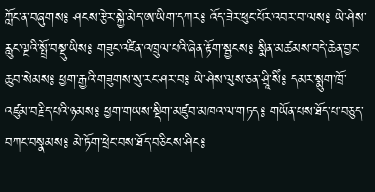ཀློང་ན་བཞུགས༔ ཤངས་རྩེར་སྐྱེ་མེད་ཨ་ཡིག་དཀར༔ འོད་ཟེར་ཕུང་པོར་འབར་བ་ལས༔ ཡེ་ཤེས་རླུང་ལྔའི་སྤྲོ་བསྡུ་ཡིས༔ གཟུང་འཛིན་འཁྲུལ་པའི་ཞེན་རྟོག་སྦྱངས༔ སྨིན་མཚམས་བདེ་ཆེན་བྱང་ཆུབ་སེམས༔ ཕྱག་རྒྱའི་གཟུགས་སུ་རང་ཤར་བ༔ ཡེ་ཤེས་ལུས་ཅན་ཤྲཱི་སིཾ༔ དམར་སྨུག་ཁྲོ་འཛུམ་བརྗིད་པའི་ཉམས༔ ཕྱག་གཡས་སྡིག་མཛུབ་མཁའ་ལ་གཏད༔ གཡོན་པས་ཐོད་པ་བཅུད་བཀང་བསྣམས༔ མེ་ཏོག་ཕྲེང་བས་ཐོད་བཅིངས་ཤིང༔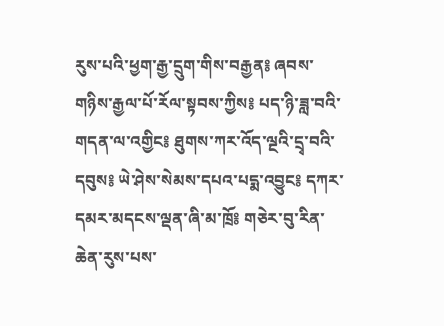རུས་པའི་ཕྱག་རྒྱ་དྲུག་གིས་བརྒྱན༔ ཞབས་གཉིས་རྒྱལ་པོ་རོལ་སྟབས་ཀྱིས༔ པད་ཉི་ཟླ་བའི་གདན་ལ་འགྱིང༔ ཐུགས་ཀར་འོད་ལྔའི་དྲྭ་བའི་དབུས༔ ཡེ་ཤེས་སེམས་དཔའ་པདྨ་འབྱུང༔ དཀར་དམར་མདངས་ལྡན་ཞི་མ་ཁྲོ༔ གཅེར་བུ་རིན་ཆེན་རུས་པས་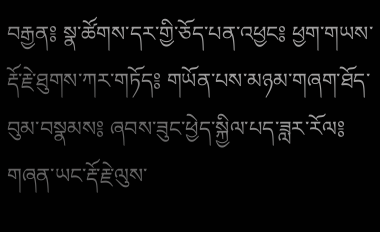བརྒྱན༔ སྣ་ཚོགས་དར་གྱི་ཅོད་པན་འཕྱང༔ ཕྱག་གཡས་རྡོ་རྗེ་ཐུགས་ཀར་གཏོད༔ གཡོན་པས་མཉམ་གཞག་ཐོད་བུམ་བསྣམས༔ ཞབས་ཟུང་ཕྱེད་སྐྱིལ་པད་ཟླར་རོལ༔ གཞན་ཡང་རྡོ་རྗེ་ལུས་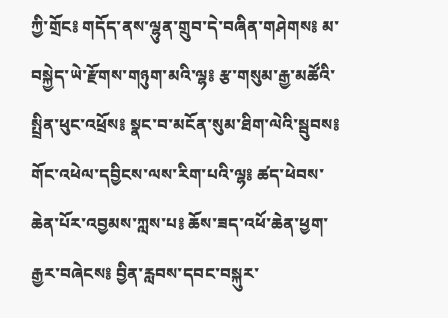ཀྱི་གྲོང༔ གདོད་ནས་ལྷུན་གྲུབ་དེ་བཞིན་གཤེགས༔ མ་བསྐྱེད་ཡེ་རྫོགས་གཉུག་མའི་ལྷ༔ རྩ་གསུམ་རྒྱ་མཚོའི་སྤྲིན་ཕུང་འཕྲོས༔ སྣང་བ་མངོན་སུམ་ཐིག་ལེའི་སྦུབས༔ གོང་འཕེལ་དབྱིངས་ལས་རིག་པའི་ལྷ༔ ཚད་ཕེབས་ཆེན་པོར་འབྱམས་ཀླས་པ༔ ཆོས་ཟད་འཕོ་ཆེན་ཕྱག་རྒྱར་བཞེངས༔ བྱིན་རླབས་དབང་བསྐུར་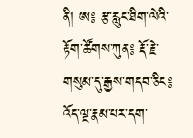ནི། ཨ༔ རྩ་རླུང་ཐིག་ལེའི་རྟོག་ཚོགས་ཀུན༔ རྡོ་རྗེ་གསུམ་དུ་རྒྱས་གདབ་ཅིང༔ འོད་ལྔ་རྣམ་པར་དག་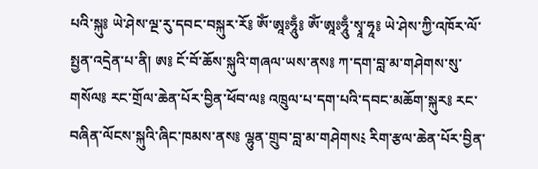པའི་སྐུ༔ ཡེ་ཤེས་ལྔ་རུ་དབང་བསྐུར་རོ༔ ཨོཾ་ཨཱཿཧཱུྃ༔ ཨོཾ་ཨཱཿཧཱུྃ་སྭཱ་ཧཱ༔ ཡེ་ཤེས་ཀྱི་འཁོར་ལོ་སྤྱན་འདྲེན་པ་ནི། ཨ༔ ངོ་བོ་ཆོས་སྐུའི་གཞལ་ཡས་ནས༔ ཀ་དག་བླ་མ་གཤེགས་སུ་གསོལ༔ རང་གྲོལ་ཆེན་པོར་བྱིན་ཕོབ་ལ༔ འཁྲུལ་པ་དག་པའི་དབང་མཆོག་སྐུར༔ རང་བཞིན་ལོངས་སྐུའི་ཞིང་ཁམས་ནས༔ ལྷུན་གྲུབ་བླ་མ་གཤེགས༴ རིག་རྩལ་ཆེན་པོར་བྱིན་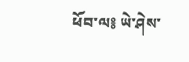ཕོབ་ལ༔ ཡེ་ཤེས་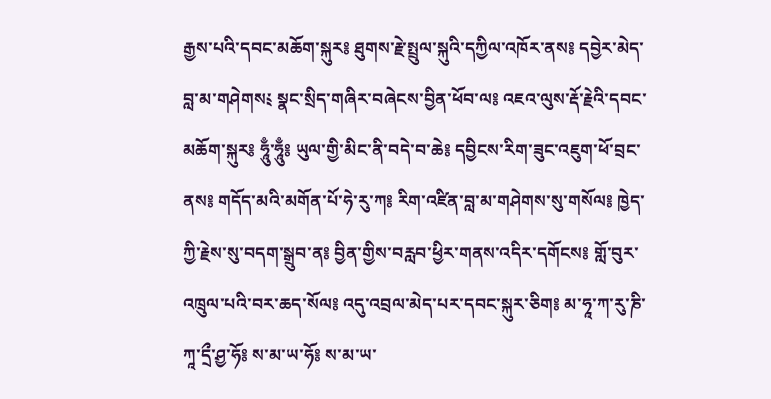རྒྱས་པའི་དབང་མཆོག་སྐུར༔ ཐུགས་རྗེ་སྤྲུལ་སྐུའི་དཀྱིལ་འཁོར་ནས༔ དབྱེར་མེད་བླ་མ་གཤེགས༴ སྣང་སྲིད་གཞིར་བཞེངས་བྱིན་ཕོབ་ལ༔ འཇའ་ལུས་རྡོ་རྗེའི་དབང་མཆོག་སྐུར༔ ཧཱུྃ་ཧཱུྃ༔ ཡུལ་གྱི་མིང་ནི་བདེ་བ་ཆེ༔ དབྱིངས་རིག་ཟུང་འཇུག་ཕོ་བྲང་ནས༔ གདོད་མའི་མགོན་པོ་ཧེ་རུ་ཀ༔ རིག་འཛིན་བླ་མ་གཤེགས་སུ་གསོལ༔ ཁྱེད་ཀྱི་རྗེས་སུ་བདག་སྒྲུབ་ན༔ བྱིན་གྱིས་བརླབ་ཕྱིར་གནས་འདིར་དགོངས༔ གློ་བུར་འཁྲུལ་པའི་བར་ཆད་སོལ༔ འདུ་འབྲལ་མེད་པར་དབང་སྐུར་ཅིག༔ མ་ཧཱ་ཀ་རུ་ཎི་ཀཱ་དྲྀ་ཤྱ་ཧོ༔ ས་མ་ཡ་ཧོ༔ ས་མ་ཡ་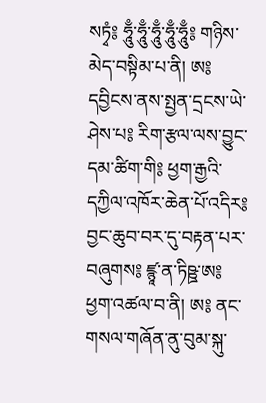སཏྭཾ༔ ཧཱུྃ་ཧཱུྃ་ཧཱུྃ་ཧཱུྃ་ཧཱུྃ༔ གཉིས་མེད་བསྟིམ་པ་ནི། ཨ༔ དབྱིངས་ནས་སྤྱན་དྲངས་ཡེ་ཤེས་པ༔ རིག་རྩལ་ལས་བྱུང་དམ་ཚིག་གི༔ ཕྱག་རྒྱའི་དཀྱིལ་འཁོར་ཆེན་པོ་འདིར༔ བྱང་ཆུབ་བར་དུ་བརྟན་པར་བཞུགས༔ ཛྙཱ་ན་ཏིཥྛ་ཨ༔ ཕྱག་འཚལ་བ་ནི། ཨ༔ ནང་གསལ་གཞོན་ནུ་བུམ་སྐུ་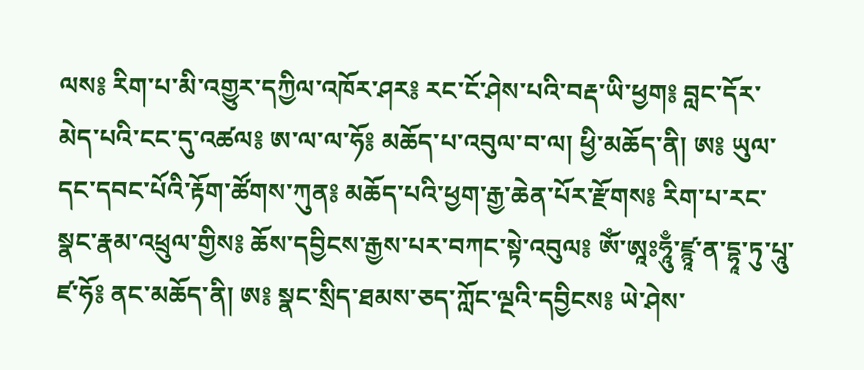ལས༔ རིག་པ་མི་འགྱུར་དཀྱིལ་འཁོར་ཤར༔ རང་ངོ་ཤེས་པའི་བརྡ་ཡི་ཕྱག༔ བླང་དོར་མེད་པའི་ངང་དུ་འཚལ༔ ཨ་ལ་ལ་ཧོ༔ མཆོད་པ་འབུལ་བ་ལ། ཕྱི་མཆོད་ནི། ཨ༔ ཡུལ་དང་དབང་པོའི་རྟོག་ཚོགས་ཀུན༔ མཆོད་པའི་ཕྱག་རྒྱ་ཆེན་པོར་རྫོགས༔ རིག་པ་རང་སྣང་རྣམ་འཕྲུལ་གྱིས༔ ཆོས་དབྱིངས་རྒྱས་པར་བཀང་སྟེ་འབུལ༔ ཨོཾ་ཨཱཿཧཱུྃ་ཛྙཱ་ན་དྷཱ་ཏུ་པཱུ་ཛ་ཧོ༔ ནང་མཆོད་ནི། ཨ༔ སྣང་སྲིད་ཐམས་ཅད་ཀློང་ལྔའི་དབྱིངས༔ ཡེ་ཤེས་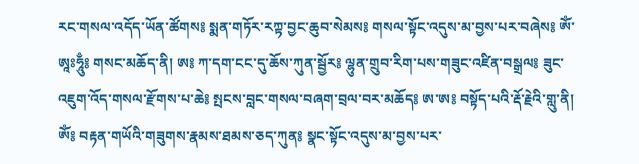རང་གསལ་འདོད་ཡོན་ཚོགས༔ སྨན་གཏོར་རཀྟ་བྱང་ཆུབ་སེམས༔ གསལ་སྟོང་འདུས་མ་བྱས་པར་བཞེས༔ ཨོཾ་ཨཱཿཧཱུྃ༔ གསང་མཆོད་ནི། ཨ༔ ཀ་དག་ངང་དུ་ཆོས་ཀུན་སྦྱོར༔ ལྷུན་གྲུབ་རིག་པས་གཟུང་འཛིན་བསྒྲལ༔ ཟུང་འཇུག་འོད་གསལ་རྫོགས་པ་ཆེ༔ སྤངས་བླང་གསལ་བཞག་བྲལ་བར་མཆོད༔ ཨ་ཨ༔ བསྟོད་པའི་རྡོ་རྗེའི་གླུ་ནི། ཨོཾ༔ བརྟན་གཡོའི་གཟུགས་རྣམས་ཐམས་ཅད་ཀུན༔ སྣང་སྟོང་འདུས་མ་བྱས་པར་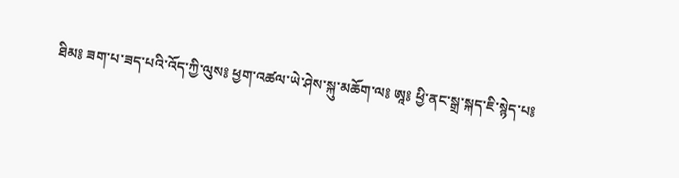ཐིམ༔ ཟག་པ་ཟད་པའི་འོད་ཀྱི་ལུས༔ ཕྱག་འཚལ་ཡེ་ཤེས་སྐུ་མཆོག་ལ༔ ཨཱ༔ ཕྱི་ནང་སྒྲ་སྐད་ཇི་སྙེད་པ༔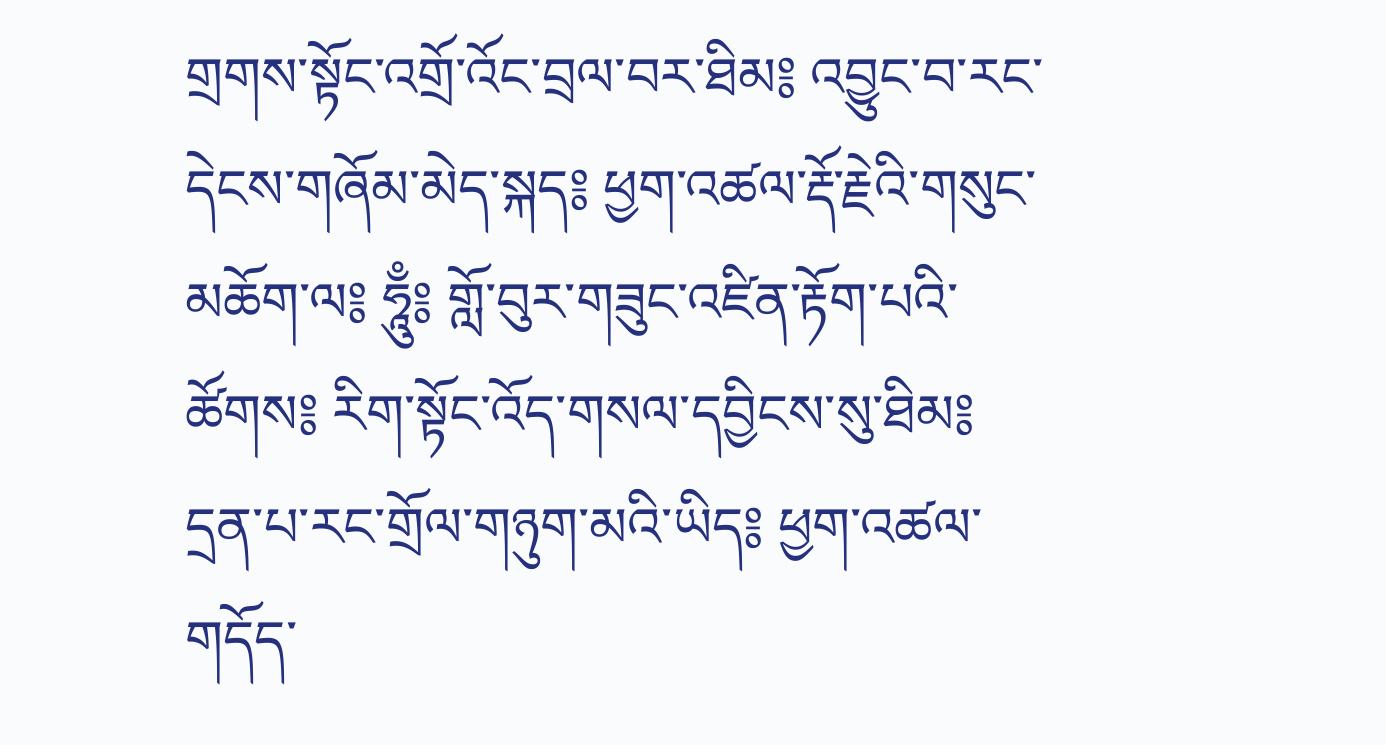གྲགས་སྟོང་འགྲོ་འོང་བྲལ་བར་ཐིམ༔ འབྱུང་བ་རང་དེངས་གཞོམ་མེད་སྐད༔ ཕྱག་འཚལ་རྡོ་རྗེའི་གསུང་མཆོག་ལ༔ ཧཱུྃ༔ གློ་བུར་གཟུང་འཛིན་རྟོག་པའི་ཚོགས༔ རིག་སྟོང་འོད་གསལ་དབྱིངས་སུ་ཐིམ༔ དྲན་པ་རང་གྲོལ་གཉུག་མའི་ཡིད༔ ཕྱག་འཚལ་གདོད་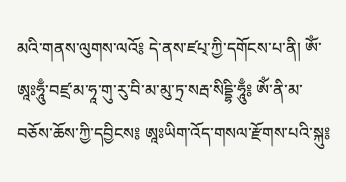མའི་གནས་ལུགས་ལའོ༔ དེ་ནས་ཛཔ྄་ཀྱི་དགོངས་པ་ནི། ཨོཾ་ཨཱཿཧཱུྃ་བཛྲ་མ་ཧཱ་གུ་རུ་བི་མ་མུ་ཏྲ་སརྦ་སིདྡྷི་ཧཱུྃ༔ ཨོཾ་ནི་མ་བཅོས་ཆོས་ཀྱི་དབྱིངས༔ ཨཱཿཡིག་འོད་གསལ་རྫོགས་པའི་སྐུ༔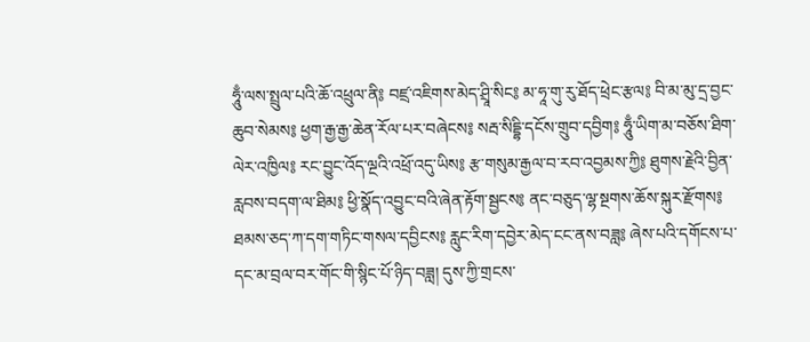ཧཱུྃ་ལས་སྤྲུལ་པའི་ཆོ་འཕྲུལ་ནི༔ བཛྲ་འཇིགས་མེད་ཤྲཱི་སིང༔ མ་ཧཱ་གུ་རུ་ཐོད་ཕྲེང་རྩལ༔ བི་མ་མུ་དྲ་བྱང་ཆུབ་སེམས༔ ཕྱག་རྒྱ་རྒྱ་ཆེན་རོལ་པར་བཞེངས༔ སརྦ་སིདྡྷི་དངོས་གྲུབ་དབྱིག༔ ཧཱུྃ་ཡིག་མ་བཅོས་ཐིག་ལེར་འཁྱིལ༔ རང་བྱུང་འོད་ལྔའི་འཕྲོ་འདུ་ཡིས༔ རྩ་གསུམ་རྒྱལ་བ་རབ་འབྱམས་ཀྱི༔ ཐུགས་རྗེའི་བྱིན་རླབས་བདག་ལ་ཐིམ༔ ཕྱི་སྣོད་འབྱུང་བའི་ཞེན་རྟོག་སྦྱངས༔ ནང་བཅུད་ལྷ་སྔགས་ཆོས་སྐུར་རྫོགས༔ ཐམས་ཅད་ཀ་དག་གཏིང་གསལ་དབྱིངས༔ རླུང་རིག་དབྱེར་མེད་ངང་ནས་བཟླ༔ ཞེས་པའི་དགོངས་པ་དང་མ་བྲལ་བར་གོང་གི་སྙིང་པོ་ཉིད་བཟླ། དུས་ཀྱི་གྲངས་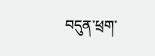བདུན་ཕྲག་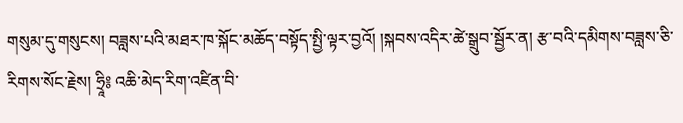གསུམ་དུ་གསུངས། བཟླས་པའི་མཐར་ཁ་སྐོང་མཆོད་བསྟོད་སྤྱི་ལྟར་བྱའོ། །སྐབས་འདིར་ཚེ་སྒྲུབ་སྦྱོར་ན། རྩ་བའི་དམིགས་བཟླས་ཅི་རིགས་སོང་རྗེས། ཧྲཱི༔ འཆི་མེད་རིག་འཛིན་བི་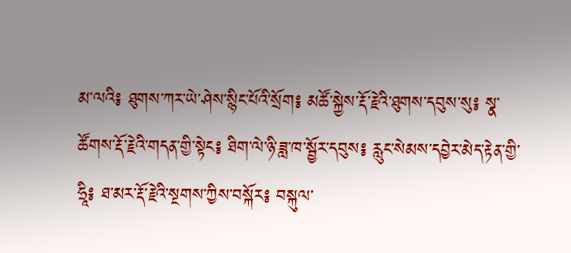མ་ལའི༔ ཐུགས་ཀར་ཡེ་ཤེས་སྙིང་པོའི་སྲོག༔ མཚོ་སྐྱེས་རྡོ་རྗེའི་ཐུགས་དབུས་སུ༔ སྣ་ཚོགས་རྡོ་རྗེའི་གདན་གྱི་སྟེང༔ ཐིག་ལེ་ཉི་ཟླ་ཁ་སྦྱོར་དབུས༔ རླུང་སེམས་དབྱེར་མེད་རྟེན་གྱི་ཧྲཱི༔ ཐ་མར་རྡོ་རྗེའི་སྔགས་ཀྱིས་བསྐོར༔ བསྐུལ་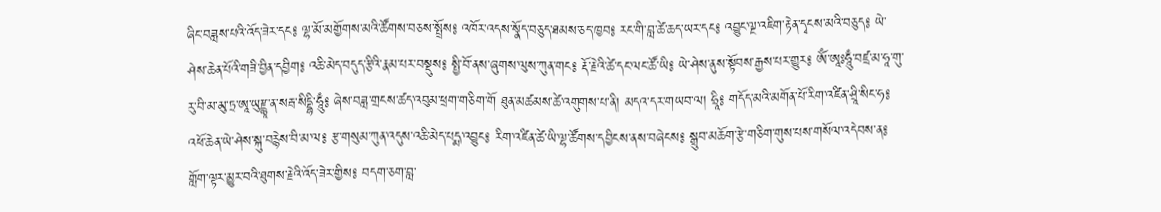ཞིང་བཟླས་པའི་འོད་ཟེར་དང༔ ལྷ་མོ་མགྱོགས་མའི་ཚོགས་བཅས་སྤྲོས༔ འཁོར་འདས་སྣོད་བཅུད་ཐམས་ཅད་ཁྱབ༔ རང་གི་བླ་ཚེ་ཆད་ཡར་དང༔ འབྱུང་ལྔ་འཇིག་རྟེན་དྭངས་མའི་བཅུད༔ ཡེ་ཤེས་ཆེན་པོའི་གཟི་བྱིན་དབྱིག༔ འཆི་མེད་བདུད་རྩིའི་རྣམ་པར་བསྡུས༔ སྤྱི་བོ་ནས་ཞུགས་ལུས་ཀུན་གང༔ རྡོ་རྗེའི་ཚེ་དང་ལང་ཚོ་ཡི༔ ཡེ་ཤེས་ནུས་སྟོབས་རྒྱས་པར་གྱུར༔ ཨོཾ་ཨཱཿཧཱུྃ་བཛྲ་མ་ཧཱ་གུ་རུ་བི་མ་མུ་ཏྲ་ཨཱ་ཡུརྫྙཱ་ན་སརྦ་སིདྡྷི་ཧཱུྃ༔ ཞེས་བཟླ་གྲངས་ཚད་འབུམ་ཕྲག་གཅིག་གོ ཐུན་མཚམས་ཚེ་འགུགས་པ་ནི། མདའ་དར་གཡབ་ལ། ཧྲཱི༔ གདོད་མའི་མགོན་པོ་རིག་འཛིན་ཤྲཱི་སིང་ཧ༔ འཕོ་ཆེན་ཡེ་ཤེས་སྐུ་བརྙེས་བི་མ་ལ༔ རྩ་གསུམ་ཀུན་འདུས་འཆི་མེད་པདྨ་འབྱུང༔ རིག་འཛིན་ཚེ་ཡི་ལྷ་ཚོགས་དབྱིངས་ནས་བཞེངས༔ སྒྲུབ་མཆོག་རྩེ་གཅིག་གུས་པས་གསོལ་འདེབས་ན༔ གློག་ལྟར་མྱུར་བའི་ཐུགས་རྗེའི་འོད་ཟེར་གྱིས༔ བདག་ཅག་བླ་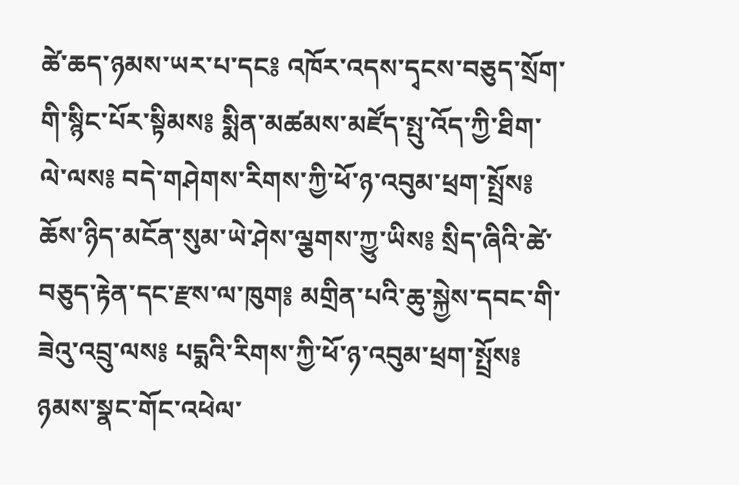ཚེ་ཆད་ཉམས་ཡར་པ་དང༔ འཁོར་འདས་དྭངས་བཅུད་སྲོག་གི་སྙིང་པོར་སྟིམས༔ སྨིན་མཚམས་མཛོད་སྤུ་འོད་ཀྱི་ཐིག་ལེ་ལས༔ བདེ་གཤེགས་རིགས་ཀྱི་ཕོ་ཉ་འབུམ་ཕྲག་སྤྲོས༔ ཆོས་ཉིད་མངོན་སུམ་ཡེ་ཤེས་ལྕགས་ཀྱུ་ཡིས༔ སྲིད་ཞིའི་ཚེ་བཅུད་རྟེན་དང་རྫས་ལ་ཁུག༔ མགྲིན་པའི་ཆུ་སྐྱེས་དབང་གི་ཟེའུ་འབྲུ་ལས༔ པདྨའི་རིགས་ཀྱི་ཕོ་ཉ་འབུམ་ཕྲག་སྤྲོས༔ ཉམས་སྣང་གོང་འཕེལ་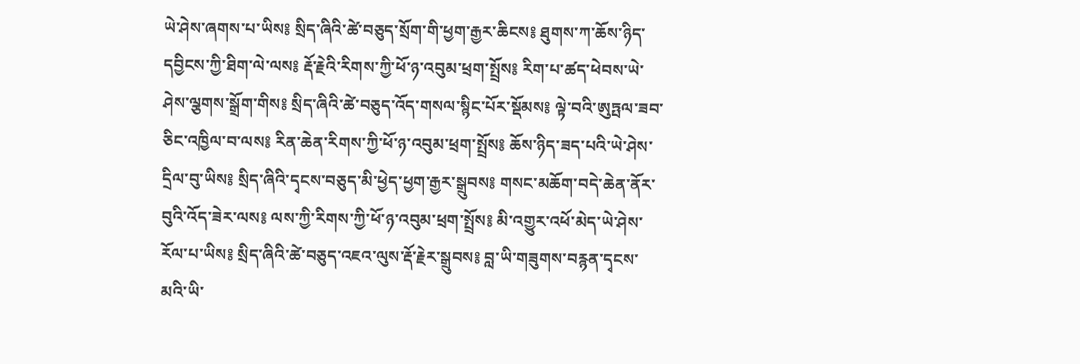ཡེ་ཤེས་ཞགས་པ་ཡིས༔ སྲིད་ཞིའི་ཚེ་བཅུད་སྲོག་གི་ཕྱག་རྒྱར་ཆིངས༔ ཐུགས་ཀ་ཆོས་ཉིད་དབྱིངས་ཀྱི་ཐིག་ལེ་ལས༔ རྡོ་རྗེའི་རིགས་ཀྱི་ཕོ་ཉ་འབུམ་ཕྲག་སྤྲོས༔ རིག་པ་ཚད་ཕེབས་ཡེ་ཤེས་ལྕགས་སྒྲོག་གིས༔ སྲིད་ཞིའི་ཚེ་བཅུད་འོད་གསལ་སྙིང་པོར་སྡོམས༔ ལྟེ་བའི་ཨུཏྤལ་ཟབ་ཅིང་འཁྱིལ་བ་ལས༔ རིན་ཆེན་རིགས་ཀྱི་ཕོ་ཉ་འབུམ་ཕྲག་སྤྲོས༔ ཆོས་ཉིད་ཟད་པའི་ཡེ་ཤེས་དྲིལ་བུ་ཡིས༔ སྲིད་ཞིའི་དྭངས་བཅུད་མི་ཕྱེད་ཕྱག་རྒྱར་སྒྲུབས༔ གསང་མཆོག་བདེ་ཆེན་ནོར་བུའི་འོད་ཟེར་ལས༔ ལས་ཀྱི་རིགས་ཀྱི་ཕོ་ཉ་འབུམ་ཕྲག་སྤྲོས༔ མི་འགྱུར་འཕོ་མེད་ཡེ་ཤེས་རོལ་པ་ཡིས༔ སྲིད་ཞིའི་ཚེ་བཅུད་འཇའ་ལུས་རྡོ་རྗེར་སྒྲུབས༔ བླ་ཡི་གཟུགས་བརྙན་དྭངས་མའི་ཡི་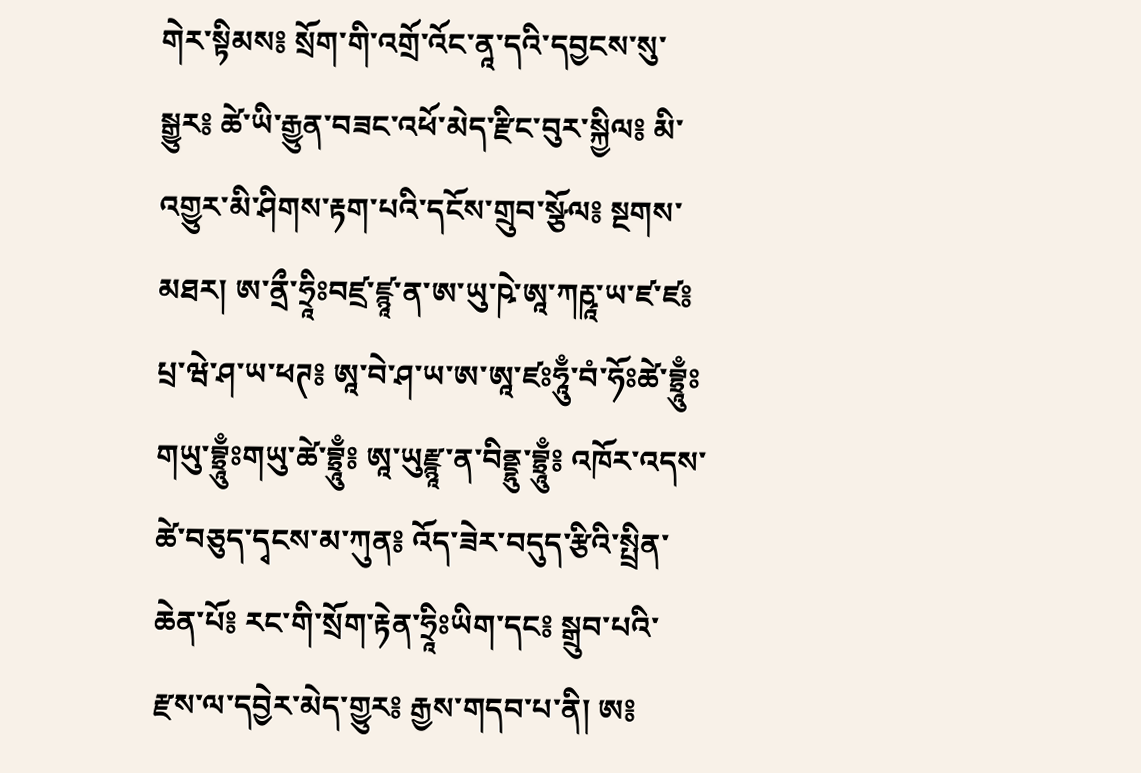གེར་སྟིམས༔ སྲོག་གི་འགྲོ་འོང་ནཱ་དའི་དབྱངས་སུ་སྒྱུར༔ ཚེ་ཡི་རྒྱུན་བཟང་འཕོ་མེད་རྫིང་བུར་སྐྱིལ༔ མི་འགྱུར་མི་ཤིགས་རྟག་པའི་དངོས་གྲུབ་སྩོལ༔ སྔགས་མཐར། ཨ་ནྲྀ་ཧྲཱིཿབཛྲ་ཛྙཱ་ན་ཨ་ཡུ་ཥེ་ཨཱ་ཀརྵཱ་ཡ་ཛ་ཛ༔ པྲ་ཝེ་ཤ་ཡ་ཕཊ༔ ཨཱ་བེ་ཤ་ཡ་ཨ་ཨཱ་ཛཿཧཱུྃ་བཾ་ཧོཿཚེ་བྷྲཱུྃཿགཡུ་བྷྲཱུྃཿགཡུ་ཚེ་བྷྲཱུྃ༔ ཨཱ་ཡུརྫྙཱ་ན་བིནྡྷུ་བྷྲཱུྃ༔ འཁོར་འདས་ཚེ་བཅུད་དྭངས་མ་ཀུན༔ འོད་ཟེར་བདུད་རྩིའི་སྤྲིན་ཆེན་པོ༔ རང་གི་སྲོག་རྟེན་ཧྲཱིཿཡིག་དང༔ སྒྲུབ་པའི་རྫས་ལ་དབྱེར་མེད་གྱུར༔ རྒྱས་གདབ་པ་ནི། ཨ༔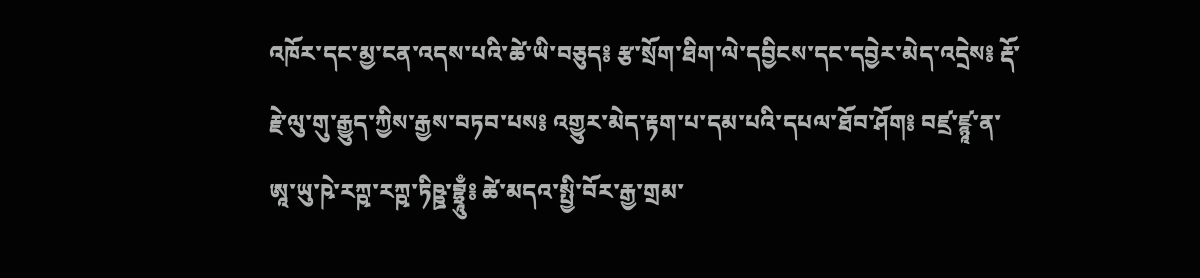འཁོར་དང་མྱ་ངན་འདས་པའི་ཚེ་ཡི་བཅུད༔ རྩ་སྲོག་ཐིག་ལེ་དབྱིངས་དང་དབྱེར་མེད་འདྲེས༔ རྡོ་རྗེ་ལུ་གུ་རྒྱུད་ཀྱིས་རྒྱས་བཏབ་པས༔ འགྱུར་མེད་རྟག་པ་དམ་པའི་དཔལ་ཐོབ་ཤོག༔ བཛྲ་ཛྙཱ་ན་ཨཱ་ཡུ་ཥེ་རཀྵ་རཀྵ་ཏིཥྛ་བྷྲཱུྃ༔ ཚེ་མདའ་སྤྱི་བོར་རྒྱ་གྲམ་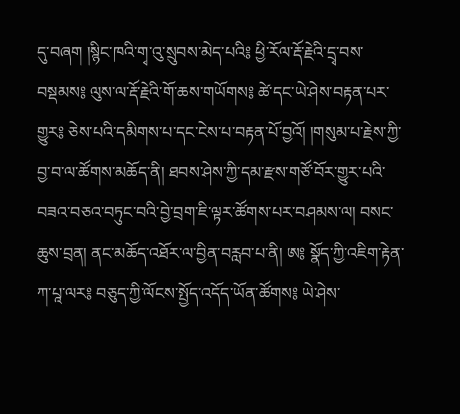དུ་བཞག །སྙིང་ཁའི་གྭ་འུ་སྲུབས་མེད་པའི༔ ཕྱི་རོལ་རྡོ་རྗེའི་དྲྭ་བས་བསྡམས༔ ལུས་ལ་རྡོ་རྗེའི་གོ་ཆས་གཡོགས༔ ཚེ་དང་ཡེ་ཤེས་བརྟན་པར་གྱུར༔ ཅེས་པའི་དམིགས་པ་དང་ངེས་པ་བརྟན་པོ་བྱའོ། །གསུམ་པ་རྗེས་ཀྱི་བྱ་བ་ལ་ཚོགས་མཆོད་ནི། ཐབས་ཤེས་ཀྱི་དམ་རྫས་གཙོ་བོར་གྱུར་པའི་བཟའ་བཅའ་བཏུང་བའི་བྱེ་བྲག་ཇི་ལྟར་ཚོགས་པར་བཤམས་ལ། བསང་ཆུས་བྲན། ནང་མཆོད་འཐོར་ལ་བྱིན་བརླབ་པ་ནི། ཨ༔ སྣོད་ཀྱི་འཇིག་རྟེན་ཀ་པཱ་ལར༔ བཅུད་ཀྱི་ལོངས་སྤྱོད་འདོད་ཡོན་ཚོགས༔ ཡེ་ཤེས་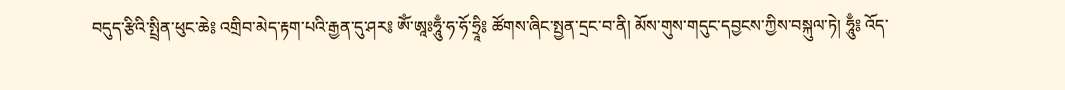བདུད་རྩིའི་སྤྲིན་ཕུང་ཆེ༔ འགྲིབ་མེད་རྟག་པའི་རྒྱན་དུ་ཤར༔ ཨོཾ་ཨཱཿཧཱུྃ་ཧ་ཧོ་ཧྲཱི༔ ཚོགས་ཞིང་སྤྱན་དྲང་བ་ནི། མོས་གུས་གདུང་དབྱངས་ཀྱིས་བསྐུལ་ཏེ། ཧཱུྃ༔ འོད་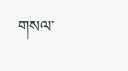གསལ་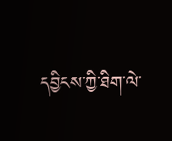དབྱིངས་ཀྱི་ཐིག་ལེ་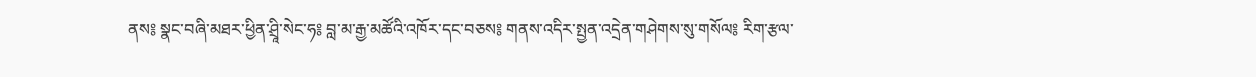ནས༔ སྣང་བཞི་མཐར་ཕྱིན་ཤྲཱི་སེང་ཧ༔ བླ་མ་རྒྱ་མཚོའི་འཁོར་དང་བཅས༔ གནས་འདིར་སྤྱན་འདྲེན་གཤེགས་སུ་གསོལ༔ རིག་རྩལ་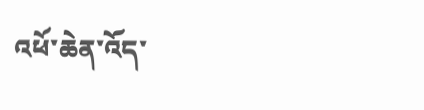འཕོ་ཆེན་འོད་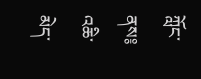ཀློང་ནས༔ འཆི་མེད་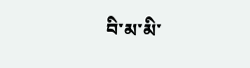བི་མ་མི་